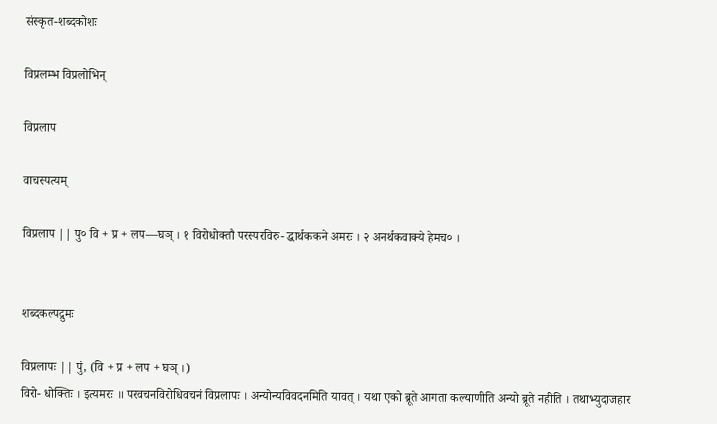संस्कृत-शब्दकोशः

विप्रलम्भ विप्रलोभिन्

विप्रलाप

वाचस्पत्यम्

विप्रलाप || पु० वि + प्र + लप—घञ् । १ विरोधोक्तौ परस्परविरु- द्धार्थककने अमरः । २ अनर्थकवाक्ये हेमच० ।


शब्दकल्पद्रुमः

विप्रलापः || पुं, (वि + प्र + लप + घञ् ।)
विरो- धोक्तिः । इत्यमरः ॥ परवचनविरोधिवचनं विप्रलापः । अन्योन्यविवदनमिति यावत् । यथा एको ब्रूते आगता कल्याणीति अन्यो ब्रूते नहीति । तथाभ्युदाजहार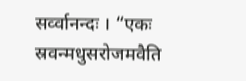सर्व्वानन्दः । “एकः स्रवन्मधुसरोजमवैति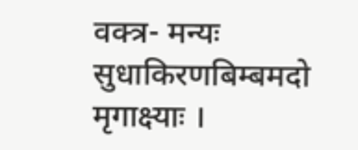वक्त्र- मन्यः सुधाकिरणबिम्बमदो मृगाक्ष्याः ।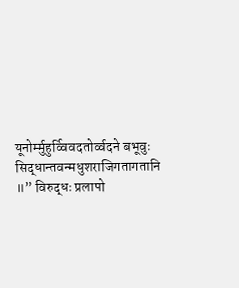यूनोर्म्मुहुर्व्विवदतोर्व्वदने बभूवुः सिद्धान्तवन्मधुशराजिगतागतानि ॥” विरुद्धः प्रलापो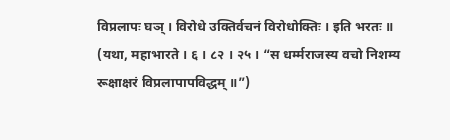विप्रलापः घञ् । विरोधे उक्तिर्वचनं विरोधोक्तिः । इति भरतः ॥ (यथा, महाभारते । ६ । ८२ । २५ । “स धर्म्मराजस्य वचो निशम्य रूक्षाक्षरं विप्रलापापविद्धम् ॥”)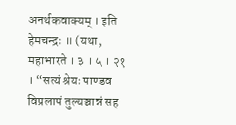अनर्थकवाक्यम् । इति हेमचन्द्रः ॥ (यथा, महाभारते । ३ । ५ । २१ । “सत्यं श्रेयः पाण्डव विप्रलापं तुल्यञ्चान्नं सह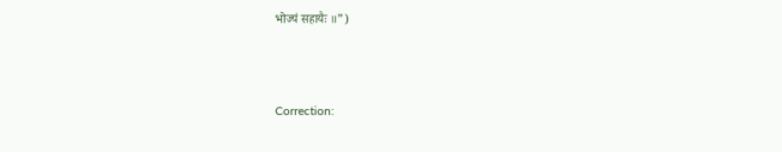भोज्यं सहायैः ॥”)



Correction: